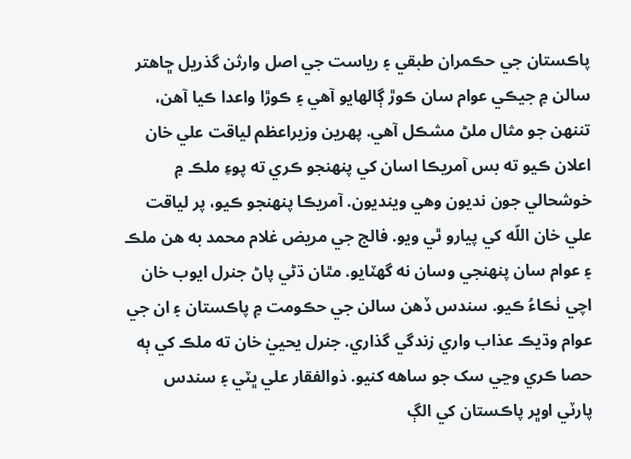پاڪستان جي حڪمران طبقي ۽ رياست جي اصل وارثن گذريل ڇاهتر سالن ۾ جيڪي عوام سان ڪوڙ ڳالهايو آهي ۽ ڪوڙا واعدا ڪيا آهن، تننهن جو مثال ملڻ مشڪل آهي. پهرين وزيراعظم لياقت علي خان اعلان ڪيو ته بس آمريڪا اسان کي پنهنجو ڪري ته پوءِ ملڪ ۾ خوشحالي جون نديون وهي وينديون. آمريڪا پنهنجو ڪيو، پر لياقت علي خان اللّه کي پيارو ٿي ويو. فالج جي مريض غلام محمد به هن ملڪ ۽ عوام سان پنهنجي وسان نه گهٽايو. مٿان ڌڻي پاڻ جنرل ايوب خان اچي ٺڪاءُ ڪيو. سندس ڏهن سالن جي حڪومت ۾ پاڪستان ۽ ان جي عوام وڌيڪ عذاب واري زندگي گذاري. جنرل يحييٰ خان ته ملڪ کي ٻه حصا ڪري وڃي سک جو ساهه کنيو. ذوالفقار علي ڀٽي ۽ سندس پارٽي اوڀر پاڪستان کي الڳ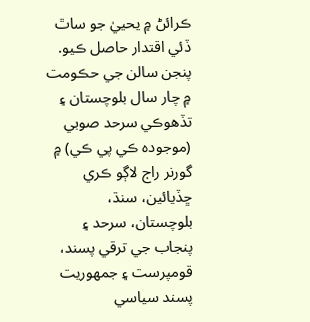ڪرائڻ ۾ يحييٰ جو ساٿ ڏئي اقتدار حاصل ڪيو. پنجن سالن جي حڪومت ۾ چار سال بلوچستان ۽ تڏهوڪي سرحد صوبي (موجوده ڪي پي ڪي) ۾ گورنر راڄ لاڳو ڪري ڇڏيائين، سنڌ، بلوچستان، سرحد ۽ پنجاب جي ترقي پسند، قومپرست ۽ جمهوريت پسند سياسي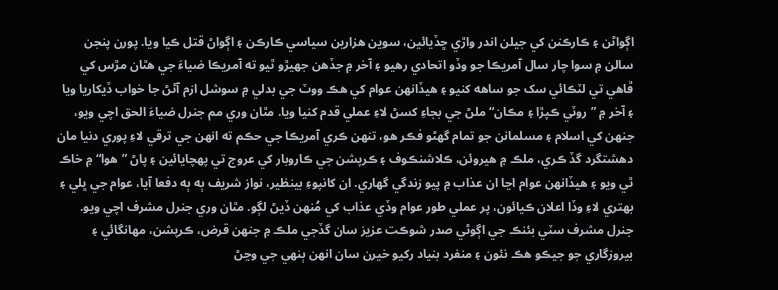اڳواڻن ۽ ڪارڪنن کي جيلن اندر واڙي ڇڏيائين، سوين هزارين سياسي ڪارڪن ۽ اڳواڻ قتل ڪيا ويا. پورن پنجن سالن ۾ سوا چار سال آمريڪا جو وڏو اتحادي رهيو ۽ آخر ۾ جڏهن جهيڙو ٿيو ته آمريڪا ضياءَ جي هٿان مڙس کي ڦاهي تي لٽڪائي سک جو ساهه کنيو ۽ هيڏانهن عوام کي هڪ ووٽ جي بدلي ۾ سوشل ازم آڻڻ جا خواب ڏيکاريا ويا ۽ آخر ۾ ”روٽي ڪپڙا ۽ مڪان“ ملڻ جي بجاءِ کسڻ لاءِ عملي قدم کنيا ويا. مٿان وري مم جنرل ضياءَ الحق اچي ويو، جنهن کي اسلام ۽ مسلمانن جو تمام گهڻو فڪر هو، تنهن ڪري آمريڪا جي حڪم ته انهن جي ترقي لاءِ پوري دنيا مان دهشتگرد گڏ ڪري، ملڪ ۾ هيروئن، ڪلاشنڪوف ۽ ڪرپشن جي ڪاروبار کي عروج تي پهچايائين ۽ پاڻ ”هوا“ ۾ خاڪ ٿي ويو ۽ هيڏانهن عوام اڃا ان عذاب ۾ پيو زندگي گهاري. ان کانپوءِ بينظير، نواز شريف ٻه ٻه دفعا آيا، عوام جي ڀلي ۽ بهتري لاءِ وڏا اعلان ڪيائون، پر عملي طور عوام وڏي عذاب کي مُنهن ڏيڻ لڳو. مٿان وري جنرل مشرف اچي ويو. جنرل مشرف سٽي بئنڪ جي اڳوڻي صدر شوڪت عزيز سان گڏجي ملڪ ۾ جنهن قرض، ڪرپشن، مهانگائي ۽ بيروزگاري جو جيڪو هڪ نئون ۽ منفرد بنياد رکيو خيرن سان انهن ٻنهي جي وڃڻ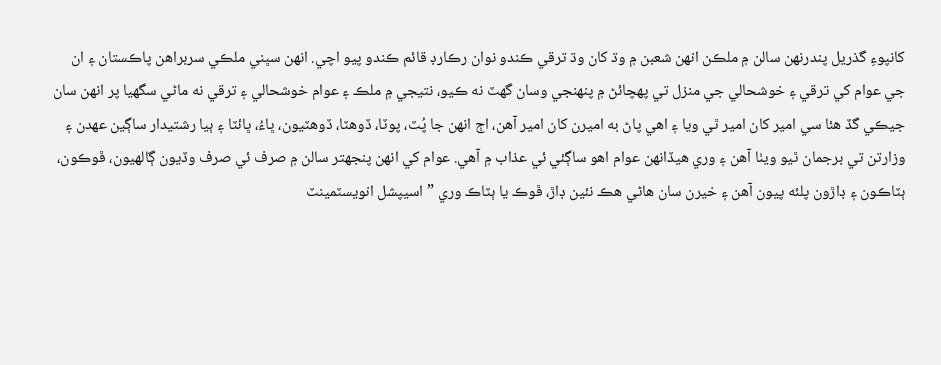کانپوءِ گذريل پندرنهن سالن ۾ ملڪن انهن شعبن ۾ وڌ کان وڌ ترقي ڪندو نوان رڪارڊ قائم ڪندو پيو اچي. انهن سڀني ملڪي سربراهن پاڪستان ۽ ان جي عوام کي ترقي ۽ خوشحالي جي منزل تي پهچائڻ ۾ پنهنجي وسان گهٽ نه ڪيو، نتيجي ۾ ملڪ ۽ عوام خوشحالي ۽ ترقي نه ماڻي سگهيا پر انهن سان جيڪي گڏ هئا سي امير کان امير ٿي ويا ۽ اهي پاڻ به اميرن کان امير آهن، اڄ انهن جا پُٽ، پوٽا، ڏوهٽا، ڏوهٽيون، ڀاءُ، ڀائٽا ۽ ٻيا رشتيدار ساڳين عهدن ۽ وزارتن تي برجمان ٿيو ويٺا آهن ۽ وري هيڏانهن عوام اهو ساڳئي ئي عذاب ۾ آهي. عوام کي انهن پنجهتر سالن ۾ صرف ئي صرف وڏيون ڳالهيون، ڦوڪون، ٻٽاڪون ۽ ڊاڙون پلئه پيون آهن ۽ خيرن سان هاڻي هڪ نئين ڊاڙ، ڦوڪ يا ٻٽاڪ وري ”اسيپشل انويسٽمينٽ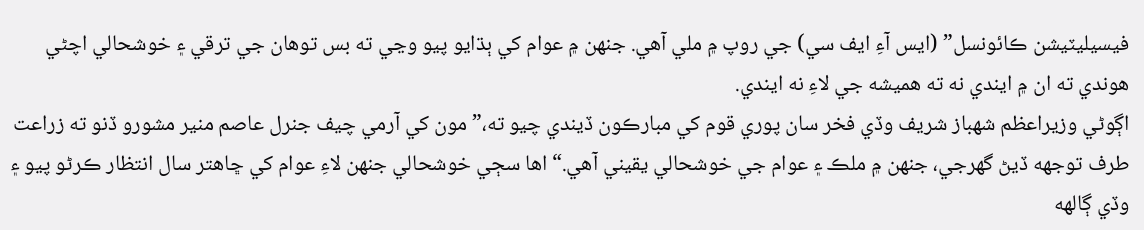فيسيليٽيشن ڪائونسل” (ايس آءِ ايف سي) جي روپ ۾ ملي آهي. جنهن ۾ عوام کي ٻڌايو پيو وڃي ته بس توهان جي ترقي ۽ خوشحالي اچڻي هوندي ته ان ۾ ايندي نه ته هميشه جي لاءِ نه ايندي.
اڳوڻي وزيراعظم شهباز شريف وڏي فخر سان پوري قوم کي مبارڪون ڏيندي چيو ته،”مون کي آرمي چيف جنرل عاصم منير مشورو ڏنو ته زراعت طرف توجهه ڏيڻ گهرجي، جنهن ۾ ملڪ ۽ عوام جي خوشحالي يقيني آهي.“ اها سڄي خوشحالي جنهن لاءِ عوام کي ڇاهتر سال انتظار ڪرڻو پيو ۽ وڏي ڳالهه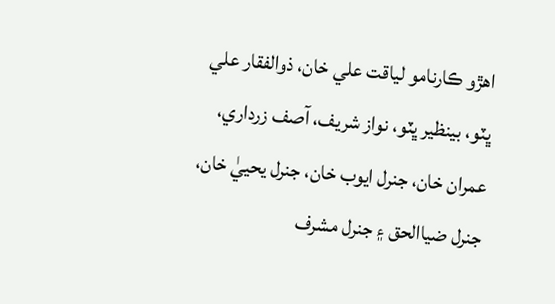اهڙو ڪارنامو لياقت علي خان، ذوالفقار علي ڀٽو، بينظير ڀٽو، نواز شريف، آصف زرداري، عمران خان، جنرل ايوب خان، جنرل يحييٰ خان، جنرل ضياالحق ۽ جنرل مشرف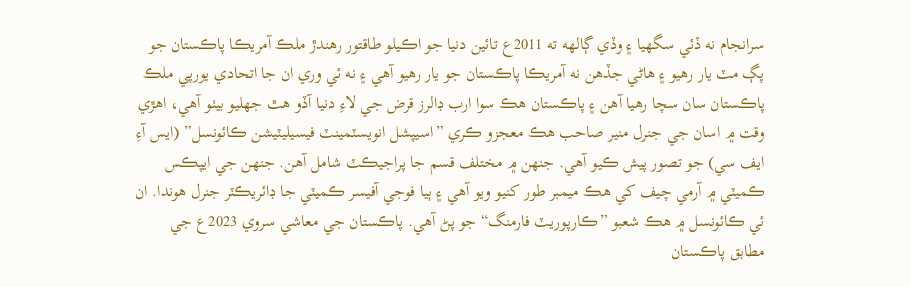سرانجام نه ڏئي سگهيا ۽ وڏي ڳالهه ته 2011ع تائين دنيا جو اڪيلو طاقتور رهندڙ ملڪ آمريڪا پاڪستان جو پڳ مٽ يار رهيو ۽ هاڻي جڏهن نه آمريڪا پاڪستان جو يار رهيو آهي ۽ نه ئي وري ان جا اتحادي يورپي ملڪ پاڪستان سان سچا رهيا آهن ۽ پاڪستان هڪ سوا ارب ڊالرز قرض جي لاءِ دنيا آڏو هٿ جهليو بيٺو آهي، اهڙي وقت ۾ اسان جي جنرل منير صاحب هڪ معجزو ڪري ”اسيپشل انويسٽمينٽ فيسيليٽيشن ڪائونسل” (ايس آءِ ايف سي) جو تصور پيش ڪيو آهي. جنهن ۾ مختلف قسم جا پراجيڪٽ شامل آهن. جنهن جي ايپڪس ڪميٽي ۾ آرمي چيف کي هڪ ميمبر طور کنيو ويو آهي ۽ ٻيا فوجي آفيسر ڪميٽي جا ڊائريڪٽر جنرل هوندا. ان ئي ڪائونسل ۾ هڪ شعبو ”ڪارپوريٽ فارمنگ“ جو پڻ آهي. پاڪستان جي معاشي سروي 2023ع جي مطابق پاڪستان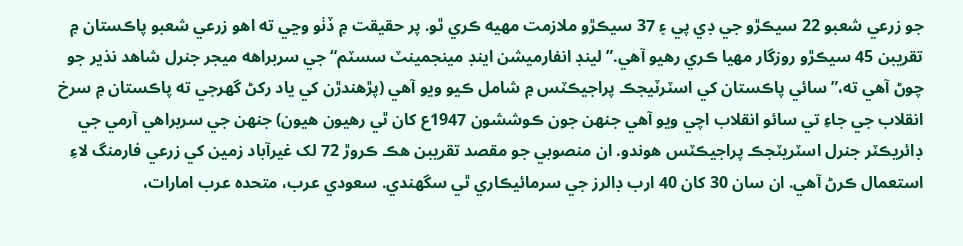جو زرعي شعبو 22 سيڪڙو جي ڊي پي ۽ 37 سيڪڙو ملازمت مهيه ڪري ٿو. پر حقيقت ۾ ڏٺو وڃي ته اهو زرعي شعبو پاڪستان ۾ تقريبن 45 سيڪڙو روزگار مهيا ڪري رهيو آهي.”لينڊ انفارميشن اينڊ مينجمينٽ سسٽم“ جي سربراهه ميجر جنرل شاهد نذير جو چوڻ آهي ته،”سائي پاڪستان کي اسٽرٽيجڪ پراجيڪٽس ۾ شامل ڪيو ويو آهي (پڙهندڙن کي ياد رکڻ گهرجي ته پاڪستان ۾ سرخ انقلاب جي جاءِ تي سائو انقلاب اچي ويو آهي جنهن جون ڪوششون 1947ع کان ٿي رهيون هيون) جنهن جي سربراهي آرمي جي ڊائريڪٽر جنرل اسٽريٽجڪ پراجيڪٽس هوندو. ان منصوبي جو مقصد تقريبن هڪ ڪروڙ 72 لک غيرآباد زمين کي زرعي فارمنگ لاءِ استعمال ڪرڻ آهي. ان سان 30 کان 40 ارب ڊالرز جي سرمائيڪاري ٿي سگهندي. سعودي عرب، متحده عرب امارات،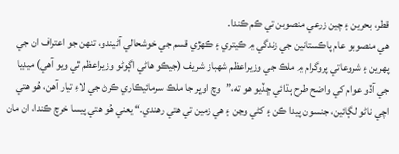قطر، بحرين ۽ چين زرعي منصوبن تي ڪم ڪندا.
هي منصوبو عام پاڪستانين جي زندگي ۾ ڪيتري ۽ ڪهڙي قسم جي خوشحالي آڻيندو، تنهن جو اعتراف ان جي پهرين ۽ شروعاتي پروگرام ۾ ملڪ جي وزيراعظم شهباز شريف (جيڪو هاڻي اڳوڻو وزيراعظم ٿي ويو آهي) ميڊيا جي آڏو عوام کي واضح طرح ٻڌائي ڇڏيو هو ته،”وچ اوڀر جا ملڪ سرمائيڪاري ڪرڻ جي لاءِ تيار آهن، هُو هتي اچي ناڻو لڳائين، جنسون پيدا ڪن ۽ کڻي وڃن ۽ هي زمين تي هتي رهندي.“ يعني هُو هتي پيسا خرچ ڪندا، ان مان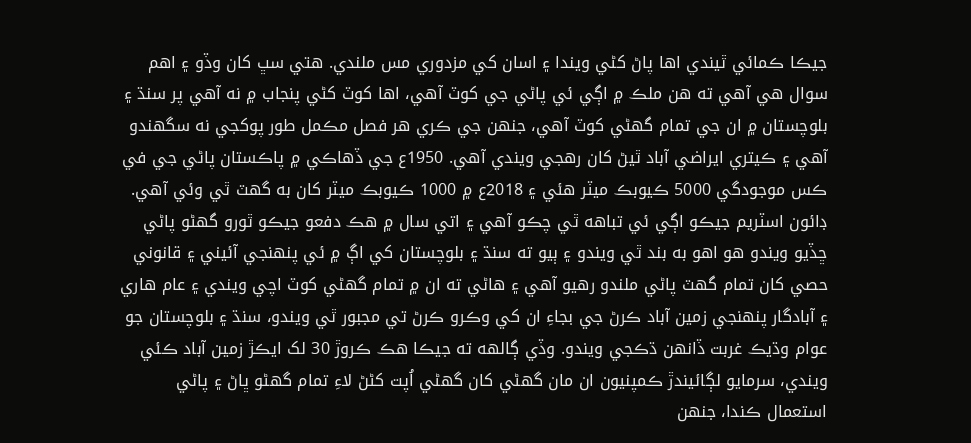جيڪا ڪمائي ٿيندي اها پاڻ کڻي ويندا ۽ اسان کي مزدوري مس ملندي. هتي سڀ کان وڏو ۽ اهم سوال هي آهي ته هن ملڪ ۾ اڳي ئي پاڻي جي کوٽ آهي، اها کوٽ کڻي پنجاب ۾ نه آهي پر سنڌ ۽ بلوچستان ۾ ان جي تمام گهڻي کوٽ آهي، جنهن جي ڪري هر فصل مڪمل طور پوکجي نه سگهندو آهي ۽ ڪيتري ايراضي آباد ٿيڻ کان رهجي ويندي آهي. 1950ع جي ڏهاڪي ۾ پاڪستان پاڻي جي في ڪس موجودگي 5000 ڪيوبڪ ميٽر هئي ۽ 2018ع ۾ 1000 ڪيوبڪ ميٽر کان به گهٽ ٿي وئي آهي. ڊائون اسٽريم جيڪو اڳي ئي تباهه ٿي چڪو آهي ۽ اتي سال ۾ هڪ دفعو جيڪو ٿورو گهڻو پاڻي ڇڏيو ويندو هو اهو به بند ٿي ويندو ۽ ٻيو ته سنڌ ۽ بلوچستان کي اڳ ۾ ئي پنهنجي آئيني ۽ قانوني حصي کان تمام گهٽ پاڻي ملندو رهيو آهي ۽ هاڻي ته ان ۾ تمام گهڻي کوٽ اچي ويندي ۽ عام هاري ۽ آبادگار پنهنجي زمين آباد ڪرڻ جي بجاءِ ان کي وڪرو ڪرڻ تي مجبور ٿي ويندو، سنڌ ۽ بلوچستان جو عوام وڌيڪ غربت ڏانهن ڌڪجي ويندو. وڏي ڳالهه ته جيڪا هڪ ڪروڙ 30 لک ايڪڙ زمين آباد ڪئي ويندي، سرمايو لڳائيندڙ ڪمپنيون ان مان گهڻي کان گهڻي اُپت کڻڻ لاءِ تمام گهڻو ڀاڻ ۽ پاڻي استعمال ڪندا، جنهن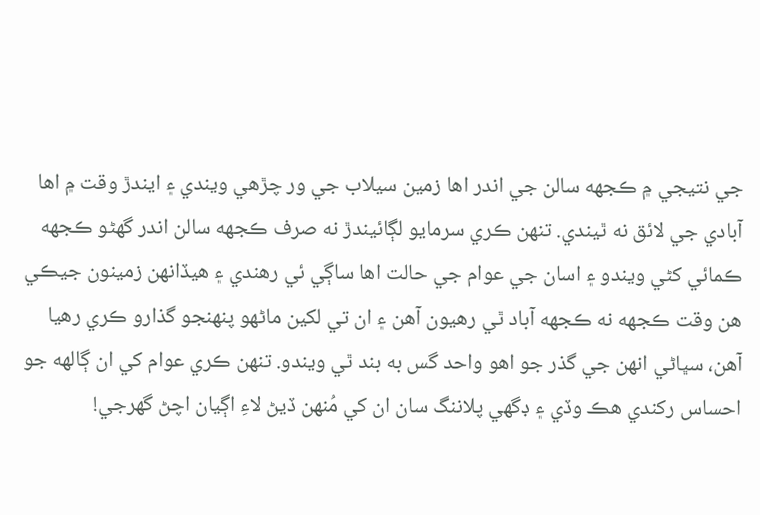جي نتيجي ۾ ڪجهه سالن جي اندر اها زمين سيلاب جي ور چڙهي ويندي ۽ ايندڙ وقت ۾ اها آبادي جي لائق نه ٿيندي. تنهن ڪري سرمايو لڳائيندڙ نه صرف ڪجهه سالن اندر گهڻو ڪجهه ڪمائي کڻي ويندو ۽ اسان جي عوام جي حالت اها ساڳي ئي رهندي ۽ هيڏانهن زمينون جيڪي هن وقت ڪجهه نه ڪجهه آباد ٿي رهيون آهن ۽ ان تي لکين ماڻهو پنهنجو گذارو ڪري رهيا آهن، سڀاڻي انهن جي گذر جو اهو واحد گس به بند ٿي ويندو. تنهن ڪري عوام کي ان ڳالهه جو احساس رکندي هڪ وڏي ۽ ڊگهي پلاننگ سان ان کي مُنهن ڏيڻ لاءِ اڳيان اچڻ گهرجي!